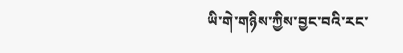ཡི་གེ་གཉིས་ཀྱིས་བྱང་བའི་རང་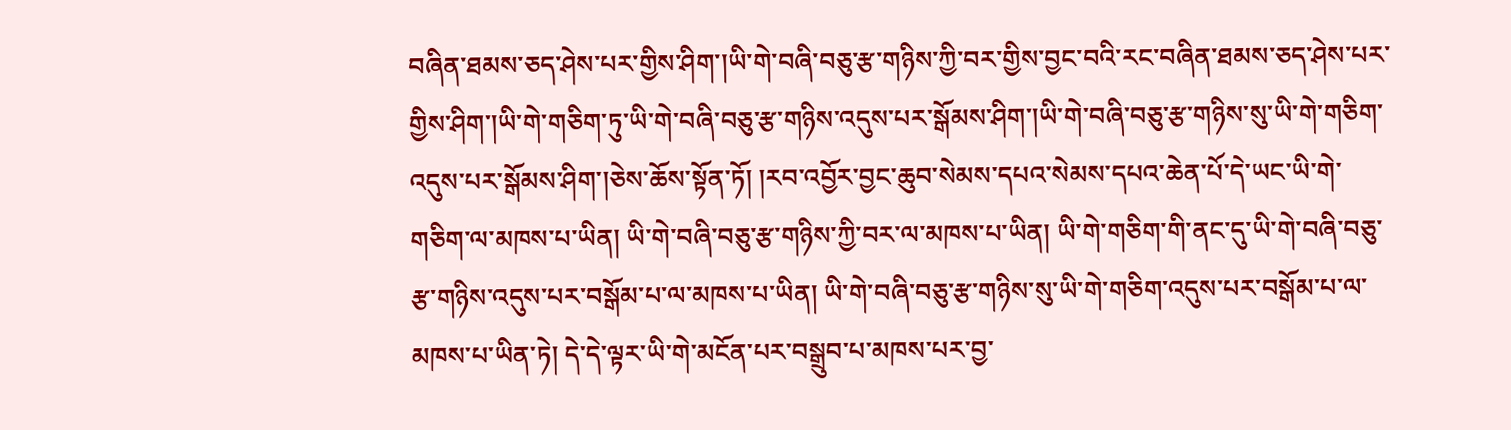བཞིན་ཐམས་ཅད་ཤེས་པར་གྱིས་ཤིག་།ཡི་གེ་བཞི་བཅུ་རྩ་གཉིས་ཀྱི་བར་གྱིས་བྱང་བའི་རང་བཞིན་ཐམས་ཅད་ཤེས་པར་གྱིས་ཤིག་།ཡི་གེ་གཅིག་ཏུ་ཡི་གེ་བཞི་བཅུ་རྩ་གཉིས་འདུས་པར་སྒོམས་ཤིག་།ཡི་གེ་བཞི་བཅུ་རྩ་གཉིས་སུ་ཡི་གེ་གཅིག་འདུས་པར་སྒོམས་ཤིག་།ཅེས་ཆོས་སྟོན་ཏོ། །རབ་འབྱོར་བྱང་ཆུབ་སེམས་དཔའ་སེམས་དཔའ་ཆེན་པོ་དེ་ཡང་ཡི་གེ་གཅིག་ལ་མཁས་པ་ཡིན། ཡི་གེ་བཞི་བཅུ་རྩ་གཉིས་ཀྱི་བར་ལ་མཁས་པ་ཡིན། ཡི་གེ་གཅིག་གི་ནང་དུ་ཡི་གེ་བཞི་བཅུ་རྩ་གཉིས་འདུས་པར་བསྒོམ་པ་ལ་མཁས་པ་ཡིན། ཡི་གེ་བཞི་བཅུ་རྩ་གཉིས་སུ་ཡི་གེ་གཅིག་འདུས་པར་བསྒོམ་པ་ལ་མཁས་པ་ཡིན་ཏེ། དེ་དེ་ལྟར་ཡི་གེ་མངོན་པར་བསྒྲུབ་པ་མཁས་པར་བྱ་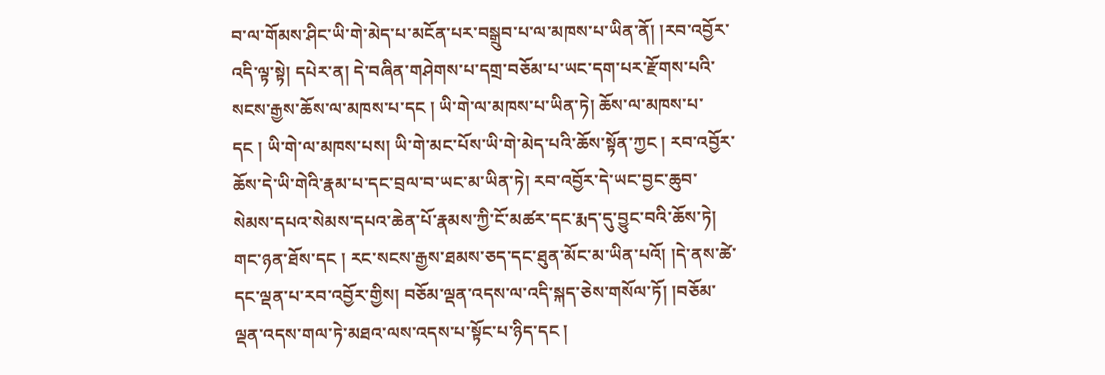བ་ལ་གོམས་ཤིང་ཡི་གེ་མེད་པ་མངོན་པར་བསྒྲུབ་པ་ལ་མཁས་པ་ཡིན་ནོ། །རབ་འབྱོར་འདི་ལྟ་སྟེ། དཔེར་ན། དེ་བཞིན་གཤེགས་པ་དགྲ་བཅོམ་པ་ཡང་དག་པར་རྫོགས་པའི་སངས་རྒྱས་ཆོས་ལ་མཁས་པ་དང ། ཡི་གེ་ལ་མཁས་པ་ཡིན་ཏེ། ཆོས་ལ་མཁས་པ་དང ། ཡི་གེ་ལ་མཁས་པས། ཡི་གེ་མང་པོས་ཡི་གེ་མེད་པའི་ཆོས་སྟོན་ཀྱང ། རབ་འབྱོར་ཆོས་དེ་ཡི་གེའི་རྣམ་པ་དང་བྲལ་བ་ཡང་མ་ཡིན་ཏེ། རབ་འབྱོར་དེ་ཡང་བྱང་ཆུབ་སེམས་དཔའ་སེམས་དཔའ་ཆེན་པོ་རྣམས་ཀྱི་ངོ་མཚར་དང་རྨད་དུ་བྱུང་བའི་ཆོས་ཏེ། གང་ཉན་ཐོས་དང ། རང་སངས་རྒྱས་ཐམས་ཅད་དང་ཐུན་མོང་མ་ཡིན་པའོ། །དེ་ནས་ཚེ་དང་ལྡན་པ་རབ་འབྱོར་གྱིས། བཅོམ་ལྡན་འདས་ལ་འདི་སྐད་ཅེས་གསོལ་ཏོ། །བཅོམ་ལྡན་འདས་གལ་ཏེ་མཐའ་ལས་འདས་པ་སྟོང་པ་ཉིད་དང །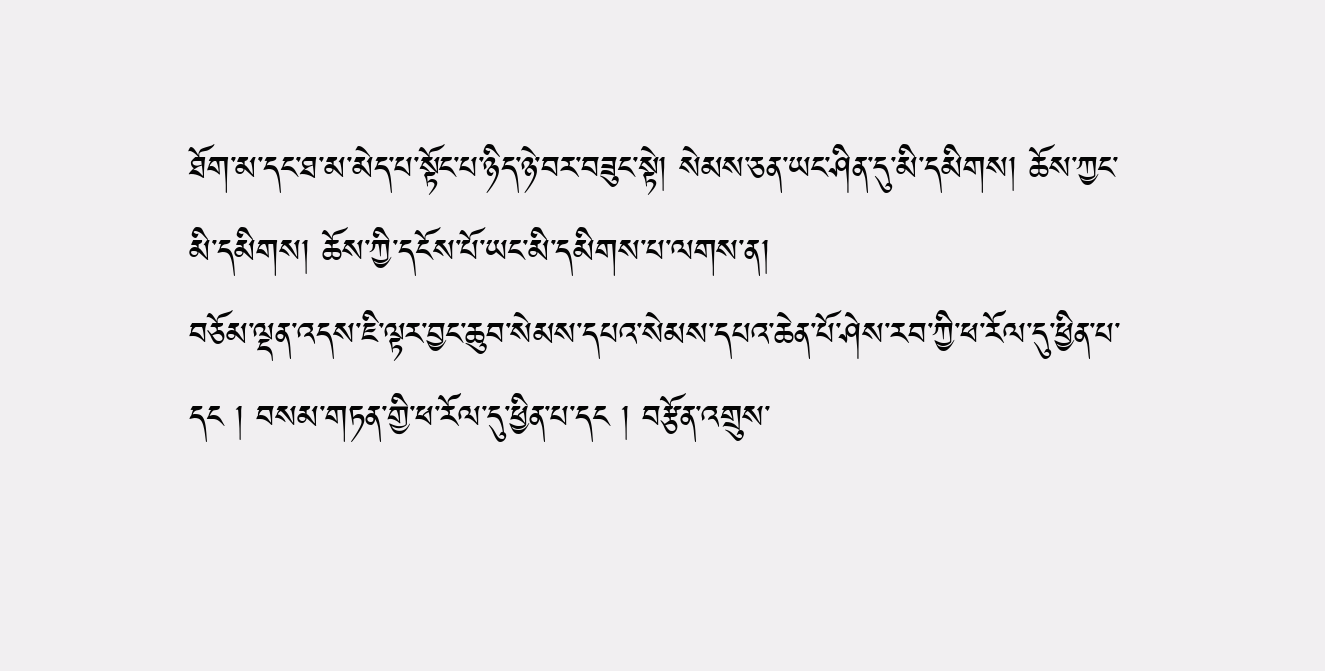ཐོག་མ་དང་ཐ་མ་མེད་པ་སྟོང་པ་ཉིད་ཉེ་བར་བཟུང་སྟེ། སེམས་ཅན་ཡང་ཤིན་དུ་མི་དམིགས། ཆོས་ཀྱང་མི་དམིགས། ཆོས་ཀྱི་དངོས་པོ་ཡང་མི་དམིགས་པ་ལགས་ན།
བཅོམ་ལྡན་འདས་ཇི་ལྟར་བྱང་ཆུབ་སེམས་དཔའ་སེམས་དཔའ་ཆེན་པོ་ཤེས་རབ་ཀྱི་ཕ་རོལ་དུ་ཕྱིན་པ་དང ། བསམ་གཏན་གྱི་ཕ་རོལ་དུ་ཕྱིན་པ་དང ། བརྩོན་འགྲུས་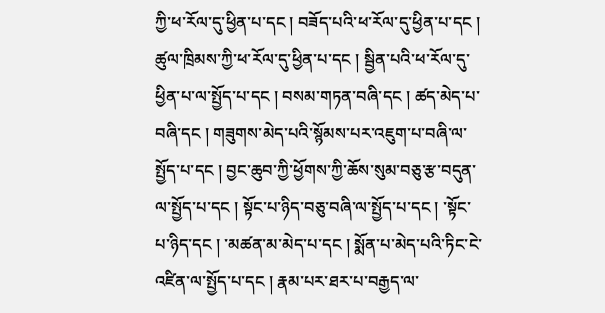ཀྱི་ཕ་རོལ་དུ་ཕྱིན་པ་དང ། བཟོད་པའི་ཕ་རོལ་དུ་ཕྱིན་པ་དང ། ཚུལ་ཁྲིམས་ཀྱི་ཕ་རོལ་དུ་ཕྱིན་པ་དང ། སྦྱིན་པའི་ཕ་རོལ་དུ་ཕྱིན་པ་ལ་སྤྱོད་པ་དང ། བསམ་གཏན་བཞི་དང ། ཚད་མེད་པ་བཞི་དང ། གཟུགས་མེད་པའི་སྙོམས་པར་འཇུག་པ་བཞི་ལ་སྤྱོད་པ་དང ། བྱང་ཆུབ་ཀྱི་ཕྱོགས་ཀྱི་ཆོས་སུམ་བཅུ་རྩ་བདུན་ལ་སྤྱོད་པ་དང ། སྟོང་པ་ཉིད་བཅུ་བཞི་ལ་སྤྱོད་པ་དང ། ་སྟོང་པ་ཉིད་དང ། ་མཚན་མ་མེད་པ་དང ། སྨོན་པ་མེད་པའི་ཏིང་ངེ་འཛིན་ལ་སྤྱོད་པ་དང ། རྣམ་པར་ཐར་པ་བརྒྱད་ལ་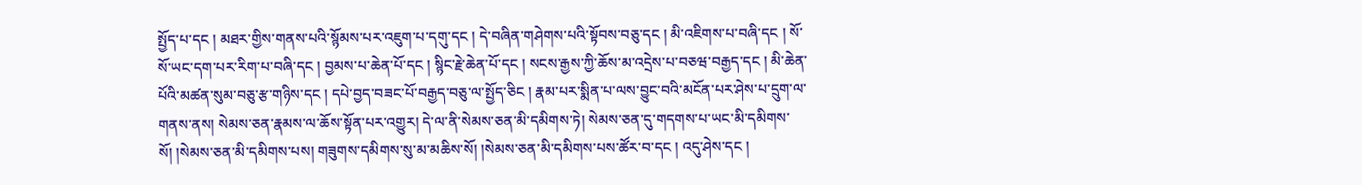སྤྱོད་པ་དང ། མཐར་གྱིས་གནས་པའི་སྙོམས་པར་འཇུག་པ་དགུ་དང ། དེ་བཞིན་གཤེགས་པའི་སྟོབས་བཅུ་དང ། མི་འཇིགས་པ་བཞི་དང ། སོ་སོ་ཡང་དག་པར་རིག་པ་བཞི་དང ། བྱམས་པ་ཆེན་པོ་དང ། སྙིང་རྗེ་ཆེན་པོ་དང ། སངས་རྒྱས་ཀྱི་ཆོས་མ་འདྲེས་པ་བཅཝ་བརྒྱད་དང ། མི་ཆེན་པོའི་མཚན་སུམ་བཅུ་རྩ་གཉིས་དང ། དཔེ་བྱད་བཟང་པོ་བརྒྱད་བཅུ་ལ་སྤྱོད་ཅིང ། རྣམ་པར་སྨིན་པ་ལས་བྱུང་བའི་མངོན་པར་ཤེས་པ་དྲུག་ལ་གནས་ནས། སེམས་ཅན་རྣམས་ལ་ཆོས་སྟོན་པར་འགྱུར། དེ་ལ་ནི་སེམས་ཅན་མི་དམིགས་ཏེ། སེམས་ཅན་དུ་གདགས་པ་ཡང་མི་དམིགས་སོ། །སེམས་ཅན་མི་དམིགས་པས། གཟུགས་དམིགས་སུ་མ་མཆིས་སོ། །སེམས་ཅན་མི་དམིགས་པས་ཚོར་བ་དང ། འདུ་ཤེས་དང །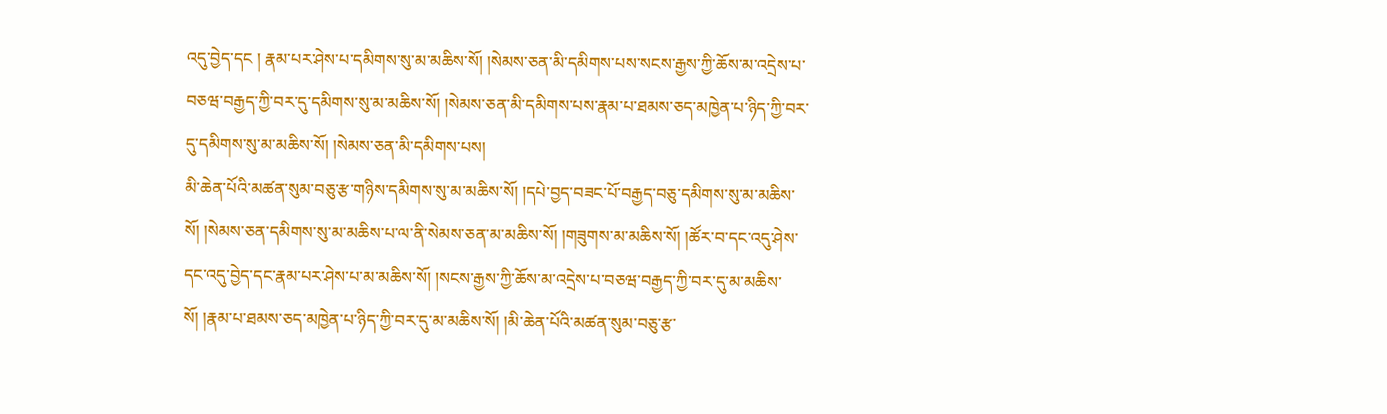འདུ་བྱེད་དང ། རྣམ་པར་ཤེས་པ་དམིགས་སུ་མ་མཆིས་སོ། །སེམས་ཅན་མི་དམིགས་པས་སངས་རྒྱས་ཀྱི་ཆོས་མ་འདྲེས་པ་བཅཝ་བརྒྱད་ཀྱི་བར་དུ་དམིགས་སུ་མ་མཆིས་སོ། །སེམས་ཅན་མི་དམིགས་པས་རྣམ་པ་ཐམས་ཅད་མཁྱེན་པ་ཉིད་ཀྱི་བར་དུ་དམིགས་སུ་མ་མཆིས་སོ། །སེམས་ཅན་མི་དམིགས་པས།
མི་ཆེན་པོའི་མཚན་སུམ་བཅུ་རྩ་གཉིས་དམིགས་སུ་མ་མཆིས་སོ། །དཔེ་བྱད་བཟང་པོ་བརྒྱད་བཅུ་དམིགས་སུ་མ་མཆིས་སོ། །སེམས་ཅན་དམིགས་སུ་མ་མཆིས་པ་ལ་ནི་སེམས་ཅན་མ་མཆིས་སོ། །གཟུགས་མ་མཆིས་སོ། །ཚོར་བ་དང་འདུ་ཤེས་དང་འདུ་བྱེད་དང་རྣམ་པར་ཤེས་པ་མ་མཆིས་སོ། །སངས་རྒྱས་ཀྱི་ཆོས་མ་འདྲེས་པ་བཅཝ་བརྒྱད་ཀྱི་བར་དུ་མ་མཆིས་སོ། །རྣམ་པ་ཐམས་ཅད་མཁྱེན་པ་ཉིད་ཀྱི་བར་དུ་མ་མཆིས་སོ། །མི་ཆེན་པོའི་མཚན་སུམ་བཅུ་རྩ་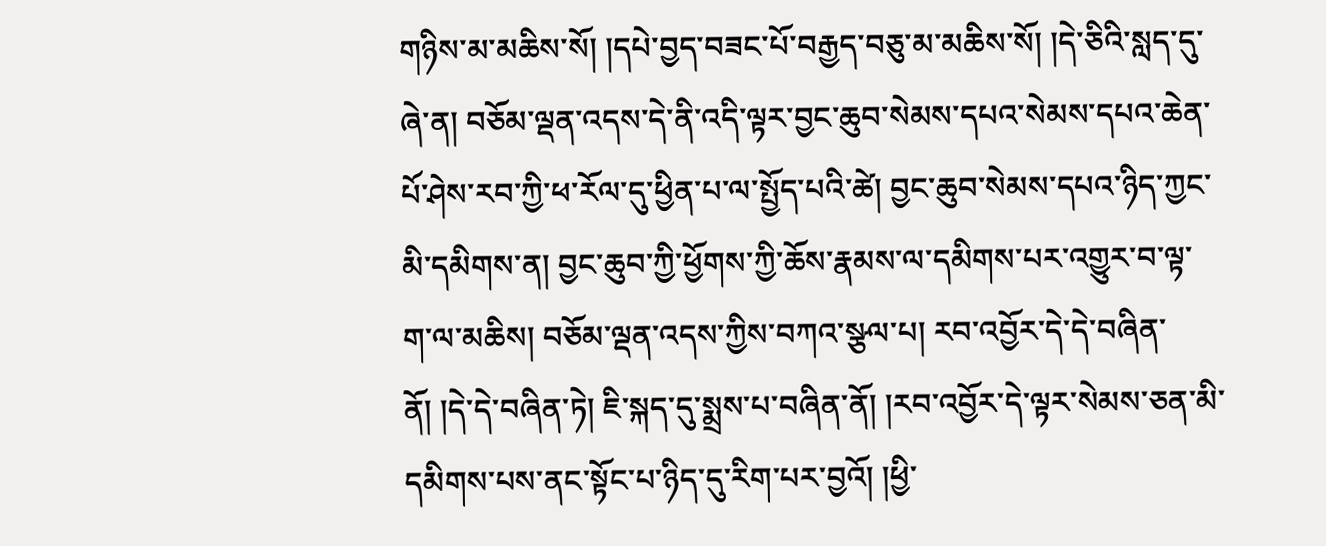གཉིས་མ་མཆིས་སོ། །དཔེ་བྱད་བཟང་པོ་བརྒྱད་བཅུ་མ་མཆིས་སོ། །དེ་ཅིའི་སླད་དུ་ཞེ་ན། བཅོམ་ལྡན་འདས་དེ་ནི་འདི་ལྟར་བྱང་ཆུབ་སེམས་དཔའ་སེམས་དཔའ་ཆེན་པོ་ཤེས་རབ་ཀྱི་ཕ་རོལ་དུ་ཕྱིན་པ་ལ་སྤྱོད་པའི་ཚེ། བྱང་ཆུབ་སེམས་དཔའ་ཉིད་ཀྱང་མི་དམིགས་ན། བྱང་ཆུབ་ཀྱི་ཕྱོགས་ཀྱི་ཆོས་རྣམས་ལ་དམིགས་པར་འགྱུར་བ་ལྟ་ག་ལ་མཆིས། བཅོམ་ལྡན་འདས་ཀྱིས་བཀའ་སྩལ་པ། རབ་འབྱོར་དེ་དེ་བཞིན་ནོ། །དེ་དེ་བཞིན་ཏེ། ཇི་སྐད་དུ་སྨྲས་པ་བཞིན་ནོ། །རབ་འབྱོར་དེ་ལྟར་སེམས་ཅན་མི་དམིགས་པས་ནང་སྟོང་པ་ཉིད་དུ་རིག་པར་བྱའོ། །ཕྱི་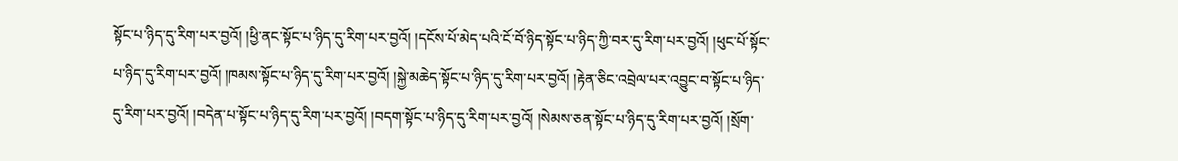སྟོང་པ་ཉིད་དུ་རིག་པར་བྱའོ། །ཕྱི་ནང་སྟོང་པ་ཉིད་དུ་རིག་པར་བྱའོ། །དངོས་པོ་མེད་པའི་ངོ་བོ་ཉིད་སྟོང་པ་ཉིད་ཀྱི་བར་དུ་རིག་པར་བྱའོ། །ཕུང་པོ་སྟོང་པ་ཉིད་དུ་རིག་པར་བྱའོ། །ཁམས་སྟོང་པ་ཉིད་དུ་རིག་པར་བྱའོ། །སྐྱེ་མཆེད་སྟོང་པ་ཉིད་དུ་རིག་པར་བྱའོ། །རྟེན་ཅིང་འབྲེལ་པར་འབྱུང་བ་སྟོང་པ་ཉིད་དུ་རིག་པར་བྱའོ། །བདེན་པ་སྟོང་པ་ཉིད་དུ་རིག་པར་བྱའོ། །བདག་སྟོང་པ་ཉིད་དུ་རིག་པར་བྱའོ། །སེམས་ཅན་སྟོང་པ་ཉིད་དུ་རིག་པར་བྱའོ། །སྲོག་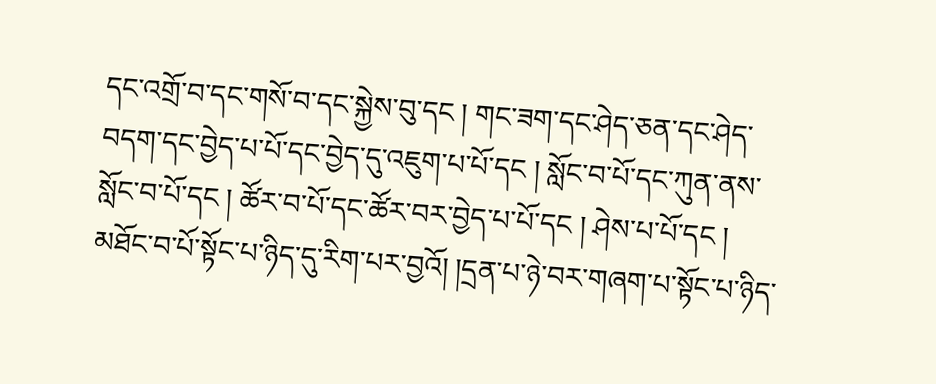དང་འགྲོ་བ་དང་གསོ་བ་དང་སྐྱེས་བུ་དང ། གང་ཟག་དང་ཤེད་ཅན་དང་ཤེད་བདག་དང་བྱེད་པ་པོ་དང་བྱེད་དུ་འཇུག་པ་པོ་དང ། སློང་བ་པོ་དང་ཀུན་ནས་སློང་བ་པོ་དང ། ཚོར་བ་པོ་དང་ཚོར་བར་བྱེད་པ་པོ་དང ། ཤེས་པ་པོ་དང །
མཐོང་བ་པོ་སྟོང་པ་ཉིད་དུ་རིག་པར་བྱའོ། །དྲན་པ་ཉེ་བར་གཞག་པ་སྟོང་པ་ཉིད་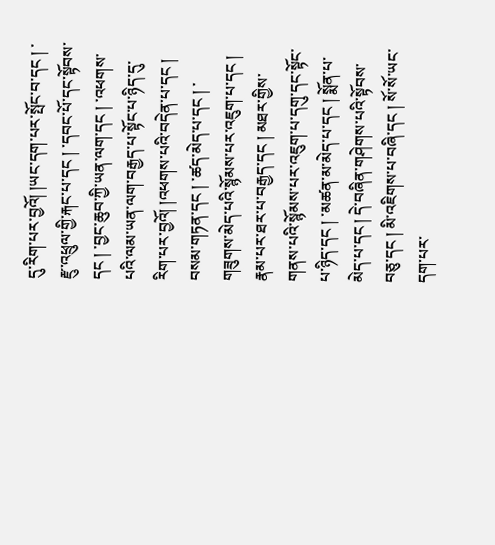དུ་རིག་པར་བྱའོ། །ཡང་དག་པར་སྤོང་བ་དང ། ་རྫུ་འཕྲུལ་གྱི་རྐང་པ་དང ། ་དབང་པོ་དང་སྟོབས་དང ། ་བྱང་ཆུབ་ཀྱི་ཡན་ལག་དང ། ་འཕགས་པའི་ལམ་ཡན་ལག་བརྒྱད་པ་སྟོང་པ་ཉིད་དུ་རིག་པར་བྱའོ། །འཕགས་པའི་བདེན་པ་དང ། བསམ་གཏན་དང ། ་ཚད་མེད་པ་དང ། ་གཟུགས་མེད་པའི་སྙོམས་པར་འཇུག་པ་དང ། རྣམ་པར་ཐར་པ་བརྒྱད་དང ། མཐར་གྱིས་གནས་པའི་སྙོམས་པར་འཇུག་པ་དགུ་དང་སྟོང་པ་ཉིད་དང ། ་མཚན་མ་མེད་པ་དང ། སྨོན་པ་མེད་པ་དང ། དེ་བཞིན་གཤེགས་པའི་སྟོབས་བཅུ་དང ། མི་འཇིགས་པ་བཞི་དང ། སོ་སོ་ཡང་དག་པར་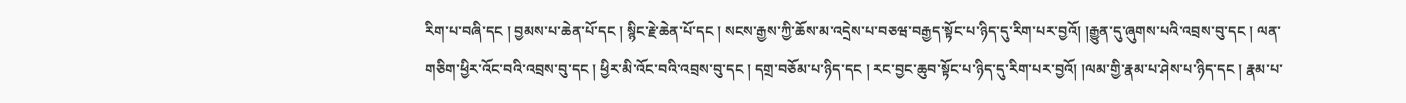རིག་པ་བཞི་དང ། བྱམས་པ་ཆེན་པོ་དང ། སྙིང་རྗེ་ཆེན་པོ་དང ། སངས་རྒྱས་ཀྱི་ཆོས་མ་འདྲེས་པ་བཅཝ་བརྒྱད་སྟོང་པ་ཉིད་དུ་རིག་པར་བྱའོ། །རྒྱུན་དུ་ཞུགས་པའི་འབྲས་བུ་དང ། ལན་གཅིག་ཕྱིར་འོང་བའི་འབྲས་བུ་དང ། ཕྱིར་མི་འོང་བའི་འབྲས་བུ་དང ། དགྲ་བཅོམ་པ་ཉིད་དང ། རང་བྱང་ཆུབ་སྟོང་པ་ཉིད་དུ་རིག་པར་བྱའོ། །ལམ་གྱི་རྣམ་པ་ཤེས་པ་ཉིད་དང ། རྣམ་པ་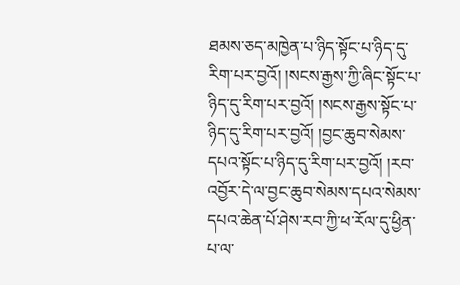ཐམས་ཅད་མཁྱེན་པ་ཉིད་སྟོང་པ་ཉིད་དུ་རིག་པར་བྱའོ། །སངས་རྒྱས་ཀྱི་ཞིང་སྟོང་པ་ཉིད་དུ་རིག་པར་བྱའོ། །སངས་རྒྱས་སྟོང་པ་ཉིད་དུ་རིག་པར་བྱའོ། །བྱང་ཆུབ་སེམས་དཔའ་སྟོང་པ་ཉིད་དུ་རིག་པར་བྱའོ། །རབ་འབྱོར་དེ་ལ་བྱང་ཆུབ་སེམས་དཔའ་སེམས་དཔའ་ཆེན་པོ་ཤེས་རབ་ཀྱི་ཕ་རོལ་དུ་ཕྱིན་པ་ལ་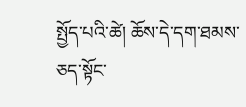སྤྱོད་པའི་ཚེ། ཆོས་དེ་དག་ཐམས་ཅད་སྟོང་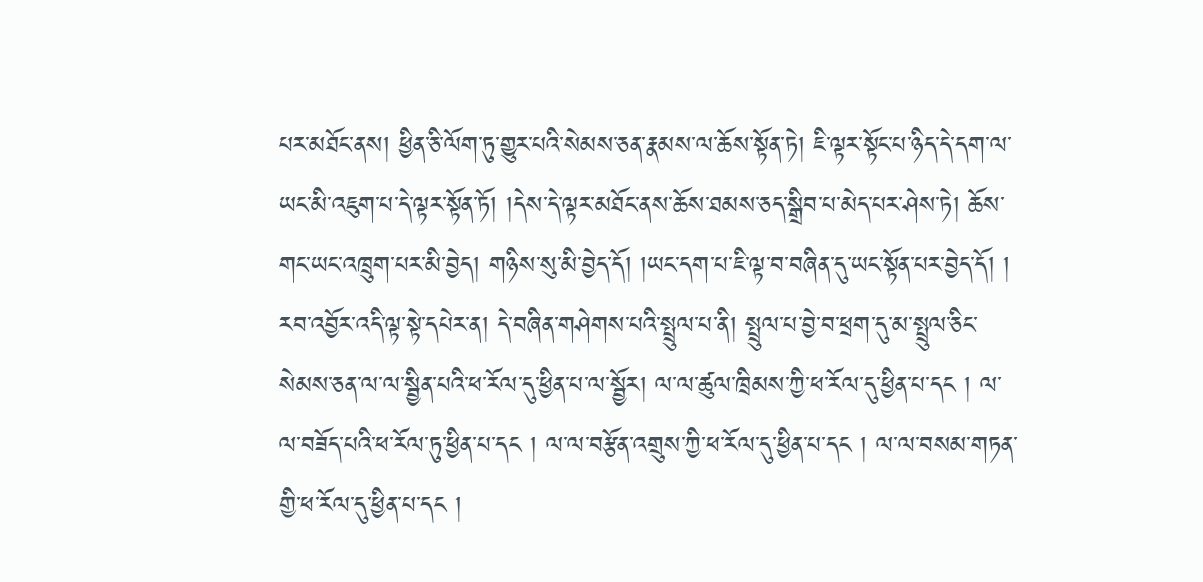པར་མཐོང་ནས། ཕྱིན་ཅི་ལོག་ཏུ་གྱུར་པའི་སེམས་ཅན་རྣམས་ལ་ཆོས་སྟོན་ཏེ། ཇི་ལྟར་སྟོང་པ་ཉིད་དེ་དག་ལ་ཡང་མི་འཇུག་པ་དེ་ལྟར་སྟོན་ཏོ། །དེས་དེ་ལྟར་མཐོང་ནས་ཆོས་ཐམས་ཅད་སྒྲིབ་པ་མེད་པར་ཤེས་ཏེ། ཆོས་གང་ཡང་འཁྲུག་པར་མི་བྱེད། གཉིས་སུ་མི་བྱེད་དོ། །ཡང་དག་པ་ཇི་ལྟ་བ་བཞིན་དུ་ཡང་སྟོན་པར་བྱེད་དོ། །
རབ་འབྱོར་འདི་ལྟ་སྟེ་དཔེར་ན། དེ་བཞིན་གཤེགས་པའི་སྤྲུལ་པ་ནི། སྤྲུལ་པ་བྱེ་བ་ཕྲག་དུ་མ་སྤྲུལ་ཅིང་སེམས་ཅན་ལ་ལ་སྦྱིན་པའི་ཕ་རོལ་དུ་ཕྱིན་པ་ལ་སྦྱོར། ལ་ལ་ཚུལ་ཁྲིམས་ཀྱི་ཕ་རོལ་དུ་ཕྱིན་པ་དང ། ལ་ལ་བཟོད་པའི་ཕ་རོལ་ཏུ་ཕྱིན་པ་དང ། ལ་ལ་བརྩོན་འགྲུས་ཀྱི་ཕ་རོལ་དུ་ཕྱིན་པ་དང ། ལ་ལ་བསམ་གཏན་གྱི་ཕ་རོལ་དུ་ཕྱིན་པ་དང །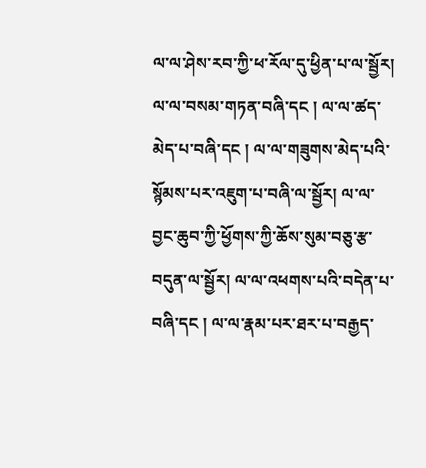ལ་ལ་ཤེས་རབ་ཀྱི་ཕ་རོལ་དུ་ཕྱིན་པ་ལ་སྦྱོར། ལ་ལ་བསམ་གཏན་བཞི་དང ། ལ་ལ་ཚད་མེད་པ་བཞི་དང ། ལ་ལ་གཟུགས་མེད་པའི་སྙོམས་པར་འཇུག་པ་བཞི་ལ་སྦྱོར། ལ་ལ་བྱང་ཆུབ་ཀྱི་ཕྱོགས་ཀྱི་ཆོས་སུམ་བཅུ་རྩ་བདུན་ལ་སྦྱོར། ལ་ལ་འཕགས་པའི་བདེན་པ་བཞི་དང ། ལ་ལ་རྣམ་པར་ཐར་པ་བརྒྱད་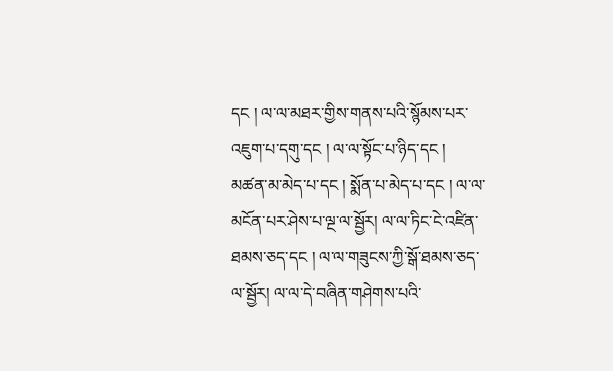དང ། ལ་ལ་མཐར་གྱིས་གནས་པའི་སྙོམས་པར་འཇུག་པ་དགུ་དང ། ལ་ལ་སྟོང་པ་ཉིད་དང ། མཚན་མ་མེད་པ་དང ། སྨོན་པ་མེད་པ་དང ། ལ་ལ་མངོན་པར་ཤེས་པ་ལྔ་ལ་སྦྱོར། ལ་ལ་ཏིང་ངེ་འཛིན་ཐམས་ཅད་དང ། ལ་ལ་གཟུངས་ཀྱི་སྒོ་ཐམས་ཅད་ལ་སྦྱོར། ལ་ལ་དེ་བཞིན་གཤེགས་པའི་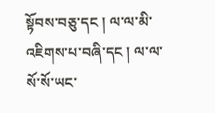སྟོབས་བཅུ་དང ། ལ་ལ་མི་འཇིགས་པ་བཞི་དང ། ལ་ལ་སོ་སོ་ཡང་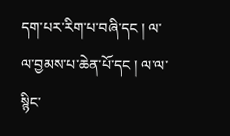དག་པར་རིག་པ་བཞི་དང ། ལ་ལ་བྱམས་པ་ཆེན་པོ་དང ། ལ་ལ་སྙིང་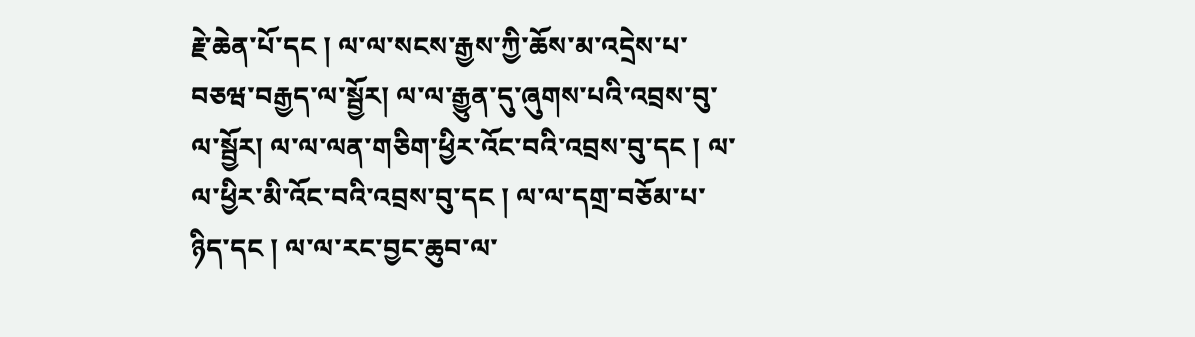རྗེ་ཆེན་པོ་དང ། ལ་ལ་སངས་རྒྱས་ཀྱི་ཆོས་མ་འདྲེས་པ་བཅཝ་བརྒྱད་ལ་སྦྱོར། ལ་ལ་རྒྱུན་དུ་ཞུགས་པའི་འབྲས་བུ་ལ་སྦྱོར། ལ་ལ་ལན་གཅིག་ཕྱིར་འོང་བའི་འབྲས་བུ་དང ། ལ་ལ་ཕྱིར་མི་འོང་བའི་འབྲས་བུ་དང ། ལ་ལ་དགྲ་བཅོམ་པ་ཉིད་དང ། ལ་ལ་རང་བྱང་ཆུབ་ལ་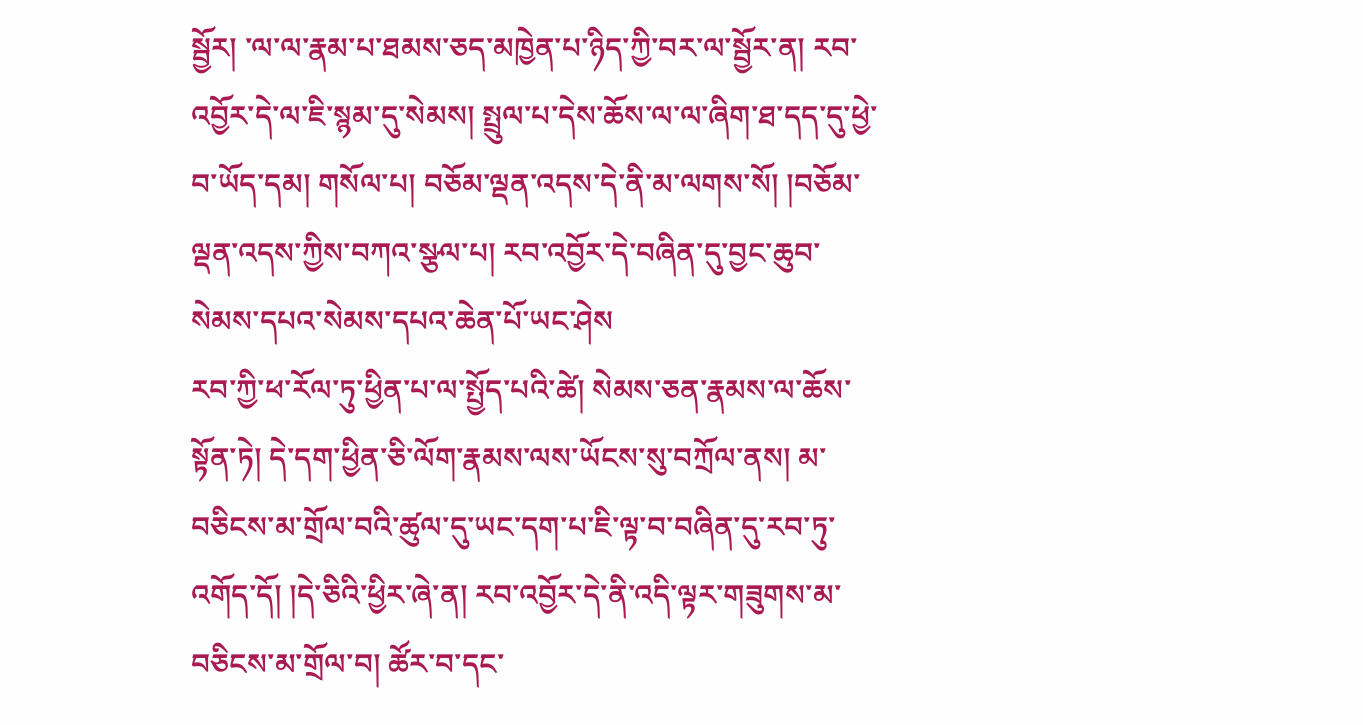སྦྱོར། ་ལ་ལ་རྣམ་པ་ཐམས་ཅད་མཁྱེན་པ་ཉིད་ཀྱི་བར་ལ་སྦྱོར་ན། རབ་འབྱོར་དེ་ལ་ཇི་སྙམ་དུ་སེམས། སྤྲུལ་པ་དེས་ཆོས་ལ་ལ་ཞིག་ཐ་དད་དུ་ཕྱེ་བ་ཡོད་དམ། གསོལ་པ། བཅོམ་ལྡན་འདས་དེ་ནི་མ་ལགས་སོ། །བཅོམ་ལྡན་འདས་ཀྱིས་བཀའ་སྩལ་པ། རབ་འབྱོར་དེ་བཞིན་དུ་བྱང་ཆུབ་སེམས་དཔའ་སེམས་དཔའ་ཆེན་པོ་ཡང་ཤེས
རབ་ཀྱི་ཕ་རོལ་ཏུ་ཕྱིན་པ་ལ་སྤྱོད་པའི་ཚེ། སེམས་ཅན་རྣམས་ལ་ཆོས་སྟོན་ཏེ། དེ་དག་ཕྱིན་ཅི་ལོག་རྣམས་ལས་ཡོངས་སུ་བཀྲོལ་ནས། མ་བཅིངས་མ་གྲོལ་བའི་ཚུལ་དུ་ཡང་དག་པ་ཇི་ལྟ་བ་བཞིན་དུ་རབ་ཏུ་འགོད་དོ། །དེ་ཅིའི་ཕྱིར་ཞེ་ན། རབ་འབྱོར་དེ་ནི་འདི་ལྟར་གཟུགས་མ་བཅིངས་མ་གྲོལ་བ། ཚོར་བ་དང་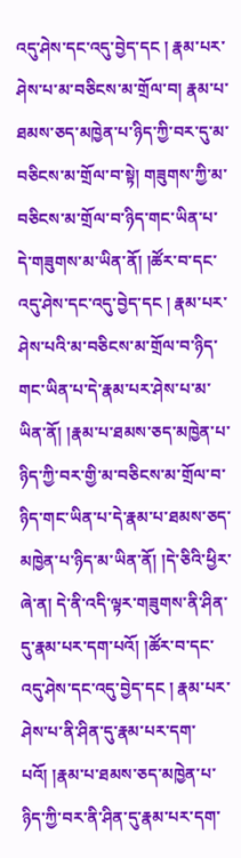འདུ་ཤེས་དང་འདུ་བྱེད་དང ། རྣམ་པར་ཤེས་པ་མ་བཅིངས་མ་གྲོལ་བ། རྣམ་པ་ཐམས་ཅད་མཁྱེན་པ་ཉིད་ཀྱི་བར་དུ་མ་བཅིངས་མ་གྲོལ་བ་སྟེ། གཟུགས་ཀྱི་མ་བཅིངས་མ་གྲོལ་བ་ཉིད་གང་ཡིན་པ་དེ་གཟུགས་མ་ཡིན་ནོ། །ཚོར་བ་དང་འདུ་ཤེས་དང་འདུ་བྱེད་དང ། རྣམ་པར་ཤེས་པའི་མ་བཅིངས་མ་གྲོལ་བ་ཉིད་གང་ཡིན་པ་དེ་རྣམ་པར་ཤེས་པ་མ་ཡིན་ནོ། །རྣམ་པ་ཐམས་ཅད་མཁྱེན་པ་ཉིད་ཀྱི་བར་གྱི་མ་བཅིངས་མ་གྲོལ་བ་ཉིད་གང་ཡིན་པ་དེ་རྣམ་པ་ཐམས་ཅད་མཁྱེན་པ་ཉིད་མ་ཡིན་ནོ། །དེ་ཅིའི་ཕྱིར་ཞེ་ན། དེ་ནི་འདི་ལྟར་གཟུགས་ནི་ཤིན་དུ་རྣམ་པར་དག་པའོ། །ཚོར་བ་དང་འདུ་ཤེས་དང་འདུ་བྱེད་དང ། རྣམ་པར་ཤེས་པ་ནི་ཤིན་དུ་རྣམ་པར་དག་པའོ། །རྣམ་པ་ཐམས་ཅད་མཁྱེན་པ་ཉིད་ཀྱི་བར་ནི་ཤིན་དུ་རྣམ་པར་དག་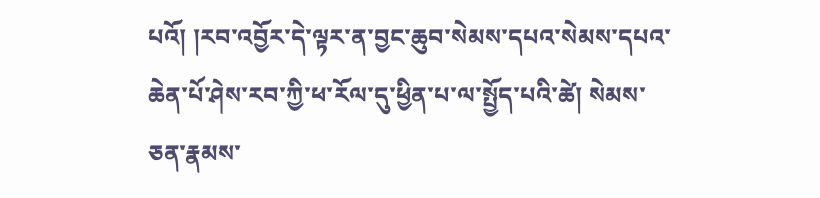པའོ། །རབ་འབྱོར་དེ་ལྟར་ན་བྱང་ཆུབ་སེམས་དཔའ་སེམས་དཔའ་ཆེན་པོ་ཤེས་རབ་ཀྱི་ཕ་རོལ་དུ་ཕྱིན་པ་ལ་སྤྱོད་པའི་ཚེ། སེམས་ཅན་རྣམས་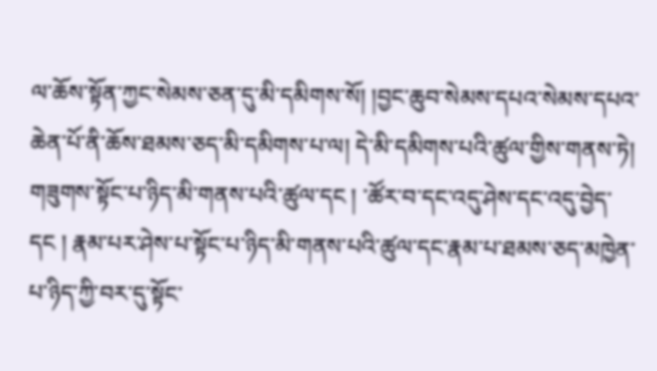ལ་ཆོས་སྟོན་ཀྱང་སེམས་ཅན་དུ་མི་དམིགས་སོ། །བྱང་ཆུབ་སེམས་དཔའ་སེམས་དཔའ་ཆེན་པོ་ནི་ཆོས་ཐམས་ཅད་མི་དམིགས་པ་ལ། དེ་མི་དམིགས་པའི་ཚུལ་གྱིས་གནས་ཏེ། གཟུགས་སྟོང་པ་ཉིད་མི་གནས་པའི་ཚུལ་དང ། ་ཚོར་བ་དང་འདུ་ཤེས་དང་འདུ་བྱེད་དང ། རྣམ་པར་ཤེས་པ་སྟོང་པ་ཉིད་མི་གནས་པའི་ཚུལ་དང་རྣམ་པ་ཐམས་ཅད་མཁྱེན་པ་ཉིད་ཀྱི་བར་དུ་སྟོང་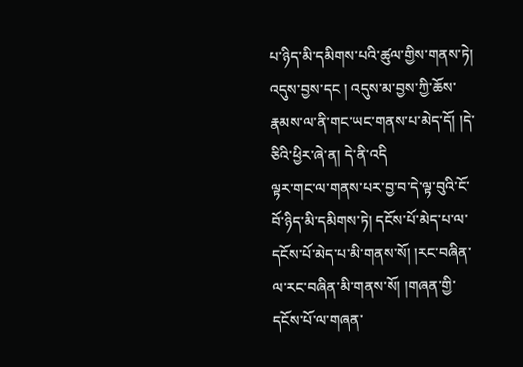པ་ཉིད་མི་དམིགས་པའི་ཚུལ་གྱིས་གནས་ཏེ། འདུས་བྱས་དང ། འདུས་མ་བྱས་ཀྱི་ཆོས་རྣམས་ལ་ནི་གང་ཡང་གནས་པ་མེད་དོ། །དེ་ཅིའི་ཕྱིར་ཞེ་ན། དེ་ནི་འདི
ལྟར་གང་ལ་གནས་པར་བྱ་བ་དེ་ལྟ་བུའི་ངོ་བོ་ཉིད་མི་དམིགས་ཏེ། དངོས་པོ་མེད་པ་ལ་དངོས་པོ་མེད་པ་མི་གནས་སོ། །རང་བཞིན་ལ་རང་བཞིན་མི་གནས་སོ། །གཞན་གྱི་དངོས་པོ་ལ་གཞན་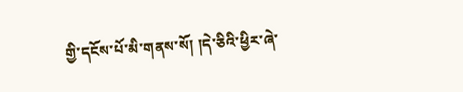གྱི་དངོས་པོ་མི་གནས་སོ། །དེ་ཅིའི་ཕྱིར་ཞེ་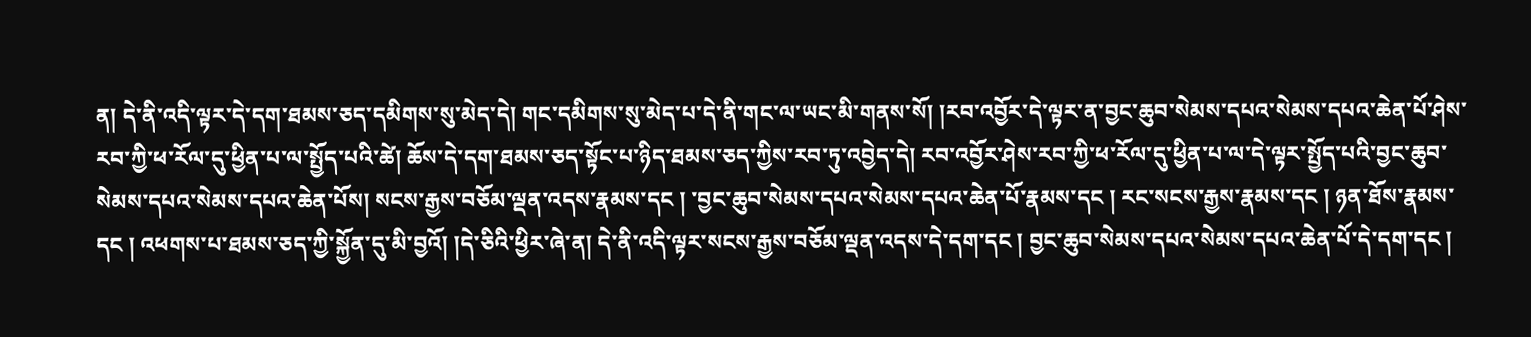ན། དེ་ནི་འདི་ལྟར་དེ་དག་ཐམས་ཅད་དམིགས་སུ་མེད་དེ། གང་དམིགས་སུ་མེད་པ་དེ་ནི་གང་ལ་ཡང་མི་གནས་སོ། །རབ་འབྱོར་དེ་ལྟར་ན་བྱང་ཆུབ་སེམས་དཔའ་སེམས་དཔའ་ཆེན་པོ་ཤེས་རབ་ཀྱི་ཕ་རོལ་དུ་ཕྱིན་པ་ལ་སྤྱོད་པའི་ཚེ། ཆོས་དེ་དག་ཐམས་ཅད་སྟོང་པ་ཉིད་ཐམས་ཅད་ཀྱིས་རབ་ཏུ་འབྱེད་དེ། རབ་འབྱོར་ཤེས་རབ་ཀྱི་ཕ་རོལ་དུ་ཕྱིན་པ་ལ་དེ་ལྟར་སྤྱོད་པའི་བྱང་ཆུབ་སེམས་དཔའ་སེམས་དཔའ་ཆེན་པོས། སངས་རྒྱས་བཅོམ་ལྡན་འདས་རྣམས་དང ། ་བྱང་ཆུབ་སེམས་དཔའ་སེམས་དཔའ་ཆེན་པོ་རྣམས་དང ། རང་སངས་རྒྱས་རྣམས་དང ། ཉན་ཐོས་རྣམས་དང ། འཕགས་པ་ཐམས་ཅད་ཀྱི་སྐྱོན་དུ་མི་བྱའོ། །དེ་ཅིའི་ཕྱིར་ཞེ་ན། དེ་ནི་འདི་ལྟར་སངས་རྒྱས་བཅོམ་ལྡན་འདས་དེ་དག་དང ། བྱང་ཆུབ་སེམས་དཔའ་སེམས་དཔའ་ཆེན་པོ་དེ་དག་དང །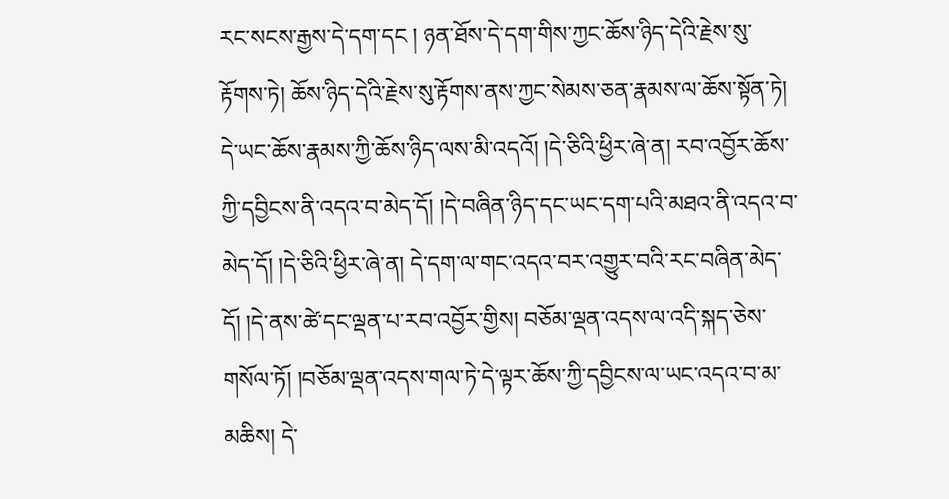རང་སངས་རྒྱས་དེ་དག་དང ། ཉན་ཐོས་དེ་དག་གིས་ཀྱང་ཆོས་ཉིད་དེའི་རྗེས་སུ་རྟོགས་ཏེ། ཆོས་ཉིད་དེའི་རྗེས་སུ་རྟོགས་ནས་ཀྱང་སེམས་ཅན་རྣམས་ལ་ཆོས་སྟོན་ཏེ། དེ་ཡང་ཆོས་རྣམས་ཀྱི་ཆོས་ཉིད་ལས་མི་འདའོ། །དེ་ཅིའི་ཕྱིར་ཞེ་ན། རབ་འབྱོར་ཆོས་ཀྱི་དབྱིངས་ནི་འདའ་བ་མེད་དོ། །དེ་བཞིན་ཉིད་དང་ཡང་དག་པའི་མཐའ་ནི་འདའ་བ་མེད་དོ། །དེ་ཅིའི་ཕྱིར་ཞེ་ན། དེ་དག་ལ་གང་འདའ་བར་འགྱུར་བའི་རང་བཞིན་མེད་དོ། །དེ་ནས་ཚེ་དང་ལྡན་པ་རབ་འབྱོར་གྱིས། བཅོམ་ལྡན་འདས་ལ་འདི་སྐད་ཅེས་གསོལ་ཏོ། །བཅོམ་ལྡན་འདས་གལ་ཏེ་དེ་ལྟར་ཆོས་ཀྱི་དབྱིངས་ལ་ཡང་འདའ་བ་མ་མཆིས། དེ་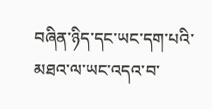བཞིན་ཉིད་དང་ཡང་དག་པའི་མཐའ་ལ་ཡང་འདའ་བ་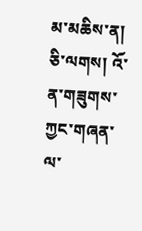མ་མཆིས་ན། ཅི་ལགས། འོ་ན་གཟུགས་ཀྱང་གཞན་ལ་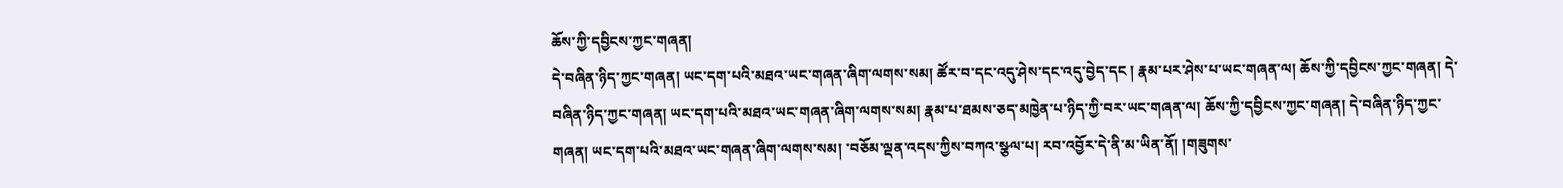ཆོས་ཀྱི་དབྱིངས་ཀྱང་གཞན།
དེ་བཞིན་ཉིད་ཀྱང་གཞན། ཡང་དག་པའི་མཐའ་ཡང་གཞན་ཞིག་ལགས་སམ། ཚོར་བ་དང་འདུ་ཤེས་དང་འདུ་བྱེད་དང ། རྣམ་པར་ཤེས་པ་ཡང་གཞན་ལ། ཆོས་ཀྱི་དབྱིངས་ཀྱང་གཞན། དེ་བཞིན་ཉིད་ཀྱང་གཞན། ཡང་དག་པའི་མཐའ་ཡང་གཞན་ཞིག་ལགས་སམ། རྣམ་པ་ཐམས་ཅད་མཁྱེན་པ་ཉིད་ཀྱི་བར་ཡང་གཞན་ལ། ཆོས་ཀྱི་དབྱིངས་ཀྱང་གཞན། དེ་བཞིན་ཉིད་ཀྱང་གཞན། ཡང་དག་པའི་མཐའ་ཡང་གཞན་ཞིག་ལགས་སམ། ་བཅོམ་ལྡན་འདས་ཀྱིས་བཀའ་སྩལ་པ། རབ་འབྱོར་དེ་ནི་མ་ཡིན་ནོ། །གཟུགས་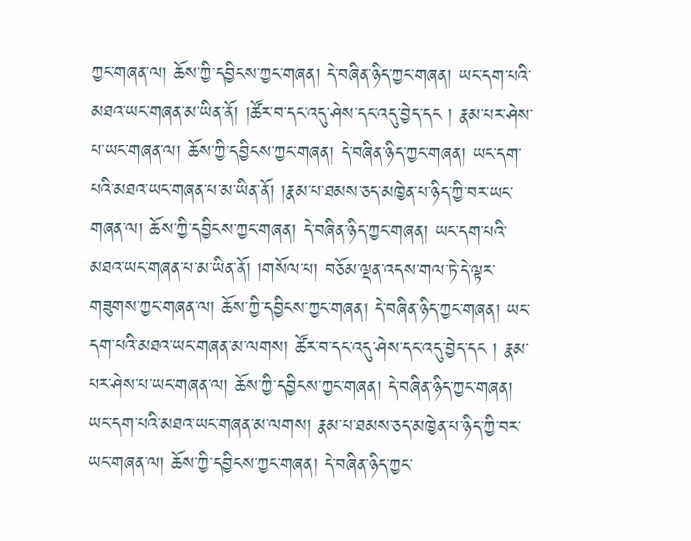ཀྱང་གཞན་ལ། ཆོས་ཀྱི་དབྱིངས་ཀྱང་གཞན། དེ་བཞིན་ཉིད་ཀྱང་གཞན། ཡང་དག་པའི་མཐའ་ཡང་གཞན་མ་ཡིན་ནོ། །ཚོར་བ་དང་འདུ་ཤེས་དང་འདུ་བྱེད་དང ། རྣམ་པར་ཤེས་པ་ཡང་གཞན་ལ། ཆོས་ཀྱི་དབྱིངས་ཀྱང་གཞན། དེ་བཞིན་ཉིད་ཀྱང་གཞན། ཡང་དག་པའི་མཐའ་ཡང་གཞན་པ་མ་ཡིན་ནོ། །རྣམ་པ་ཐམས་ཅད་མཁྱེན་པ་ཉིད་ཀྱི་བར་ཡང་གཞན་ལ། ཆོས་ཀྱི་དབྱིངས་ཀྱང་གཞན། དེ་བཞིན་ཉིད་ཀྱང་གཞན། ཡང་དག་པའི་མཐའ་ཡང་གཞན་པ་མ་ཡིན་ནོ། །གསོལ་པ། བཅོམ་ལྡན་འདས་གལ་ཏེ་དེ་ལྟར་གཟུགས་ཀྱང་གཞན་ལ། ཆོས་ཀྱི་དབྱིངས་ཀྱང་གཞན། དེ་བཞིན་ཉིད་ཀྱང་གཞན། ཡང་དག་པའི་མཐའ་ཡང་གཞན་མ་ལགས། ཚོར་བ་དང་འདུ་ཤེས་དང་འདུ་བྱེད་དང ། རྣམ་པར་ཤེས་པ་ཡང་གཞན་ལ། ཆོས་ཀྱི་དབྱིངས་ཀྱང་གཞན། དེ་བཞིན་ཉིད་ཀྱང་གཞན། ཡང་དག་པའི་མཐའ་ཡང་གཞན་མ་ལགས། རྣམ་པ་ཐམས་ཅད་མཁྱེན་པ་ཉིད་ཀྱི་བར་ཡང་གཞན་ལ། ཆོས་ཀྱི་དབྱིངས་ཀྱང་གཞན། དེ་བཞིན་ཉིད་ཀྱང་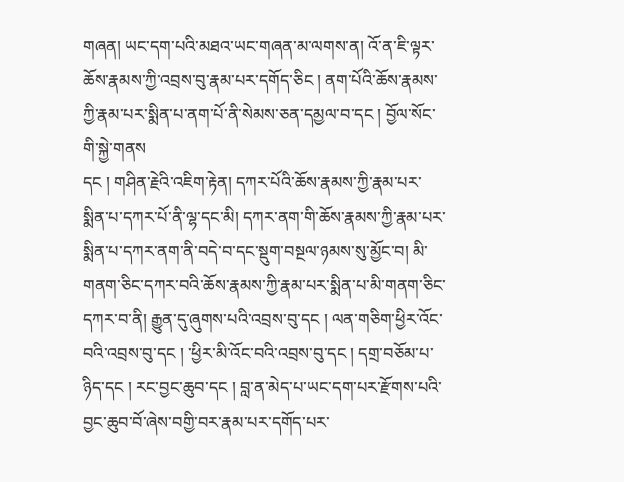གཞན། ཡང་དག་པའི་མཐའ་ཡང་གཞན་མ་ལགས་ན། འོ་ན་ཇི་ལྟར་ཆོས་རྣམས་ཀྱི་འབྲས་བུ་རྣམ་པར་དགོད་ཅིང ། ནག་པོའི་ཆོས་རྣམས་ཀྱི་རྣམ་པར་སྨིན་པ་ནག་པོ་ནི་སེམས་ཅན་དམྱལ་བ་དང ། བྱོལ་སོང་གི་སྐྱེ་གནས
དང ། གཤིན་རྗེའི་འཇིག་རྟེན། དཀར་པོའི་ཆོས་རྣམས་ཀྱི་རྣམ་པར་སྨིན་པ་དཀར་པོ་ནི་ལྷ་དང་མི། དཀར་ནག་གི་ཆོས་རྣམས་ཀྱི་རྣམ་པར་སྨིན་པ་དཀར་ནག་ནི་བདེ་བ་དང་སྡུག་བསྔལ་ཉམས་སུ་མྱོང་བ། མི་གནག་ཅིང་དཀར་བའི་ཆོས་རྣམས་ཀྱི་རྣམ་པར་སྨིན་པ་མི་གནག་ཅིང་དཀར་བ་ནི། རྒྱུན་དུ་ཞུགས་པའི་འབྲས་བུ་དང ། ལན་གཅིག་ཕྱིར་འོང་བའི་འབྲས་བུ་དང ། ་ཕྱིར་མི་འོང་བའི་འབྲས་བུ་དང ། དགྲ་བཅོམ་པ་ཉིད་དང ། རང་བྱང་ཆུབ་དང ། བླ་ན་མེད་པ་ཡང་དག་པར་རྫོགས་པའི་བྱང་ཆུབ་བོ་ཞེས་བགྱི་བར་རྣམ་པར་དགོད་པར་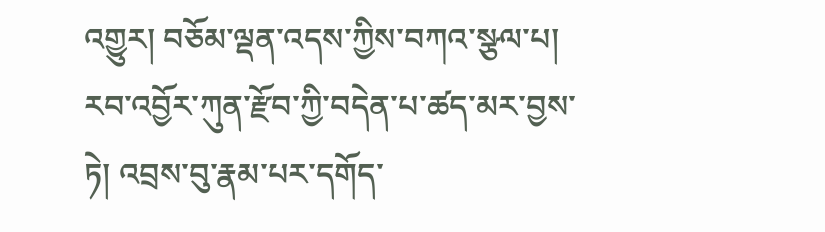འགྱུར། བཅོམ་ལྡན་འདས་ཀྱིས་བཀའ་སྩལ་པ། རབ་འབྱོར་ཀུན་རྫོབ་ཀྱི་བདེན་པ་ཚད་མར་བྱས་ཏེ། འབྲས་བུ་རྣམ་པར་དགོད་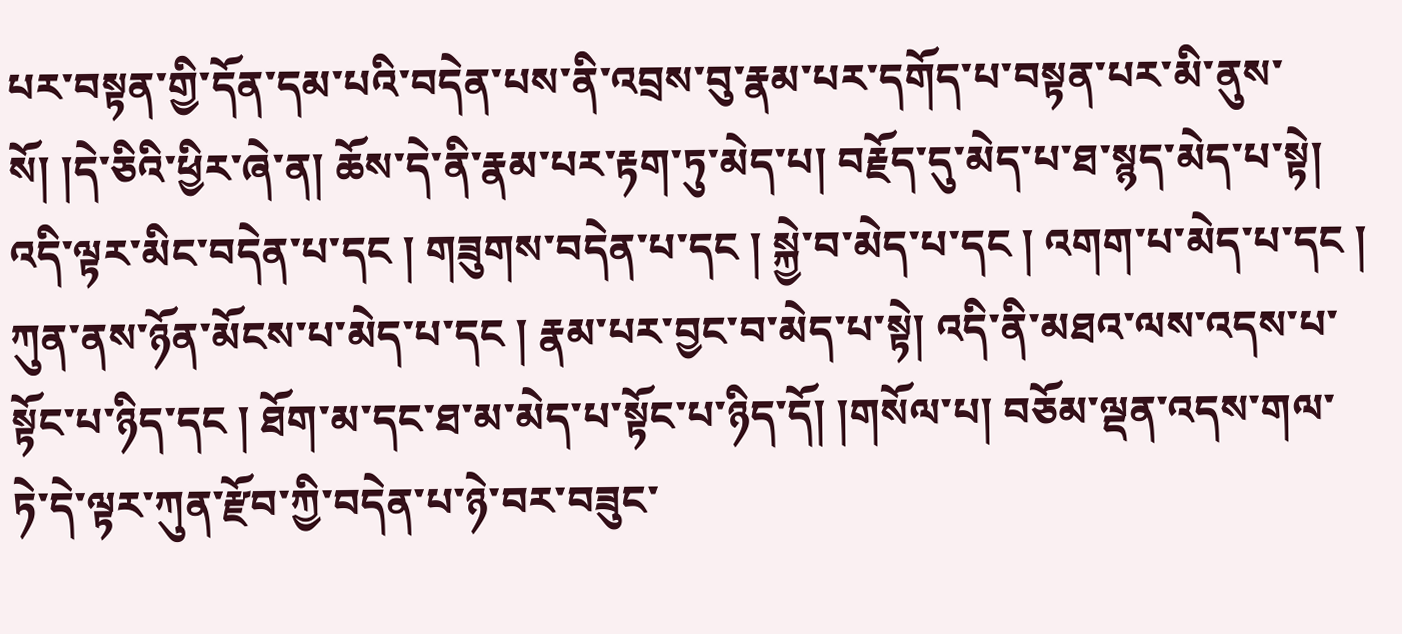པར་བསྟན་གྱི་དོན་དམ་པའི་བདེན་པས་ནི་འབྲས་བུ་རྣམ་པར་དགོད་པ་བསྟན་པར་མི་ནུས་སོ། །དེ་ཅིའི་ཕྱིར་ཞེ་ན། ཆོས་དེ་ནི་རྣམ་པར་རྟག་ཏུ་མེད་པ། བརྗོད་དུ་མེད་པ་ཐ་སྙད་མེད་པ་སྟེ། འདི་ལྟར་མིང་བདེན་པ་དང ། གཟུགས་བདེན་པ་དང ། སྐྱེ་བ་མེད་པ་དང ། འགག་པ་མེད་པ་དང ། ཀུན་ནས་ཉོན་མོངས་པ་མེད་པ་དང ། རྣམ་པར་བྱང་བ་མེད་པ་སྟེ། འདི་ནི་མཐའ་ལས་འདས་པ་སྟོང་པ་ཉིད་དང ། ཐོག་མ་དང་ཐ་མ་མེད་པ་སྟོང་པ་ཉིད་དོ། །གསོལ་པ། བཅོམ་ལྡན་འདས་གལ་ཏེ་དེ་ལྟར་ཀུན་རྫོབ་ཀྱི་བདེན་པ་ཉེ་བར་བཟུང་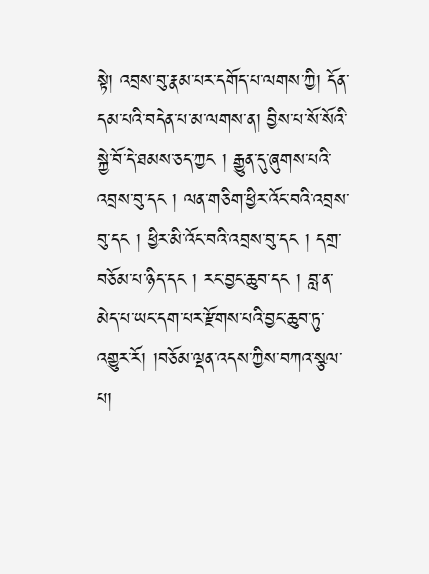སྟེ། འབྲས་བུ་རྣམ་པར་དགོད་པ་ལགས་ཀྱི། དོན་དམ་པའི་བདེན་པ་མ་ལགས་ན། བྱིས་པ་སོ་སོའི་སྐྱེ་བོ་དེ་ཐམས་ཅད་ཀྱང ། རྒྱུན་དུ་ཞུགས་པའི་འབྲས་བུ་དང ། ལན་གཅིག་ཕྱིར་འོང་བའི་འབྲས་བུ་དང ། ཕྱིར་མི་འོང་བའི་འབྲས་བུ་དང ། དགྲ་བཅོམ་པ་ཉིད་དང ། རང་བྱང་ཆུབ་དང ། བླ་ན་མེད་པ་ཡང་དག་པར་རྫོགས་པའི་བྱང་ཆུབ་ཏུ་འགྱུར་རོ། །བཅོམ་ལྡན་འདས་ཀྱིས་བཀའ་སྩལ་པ།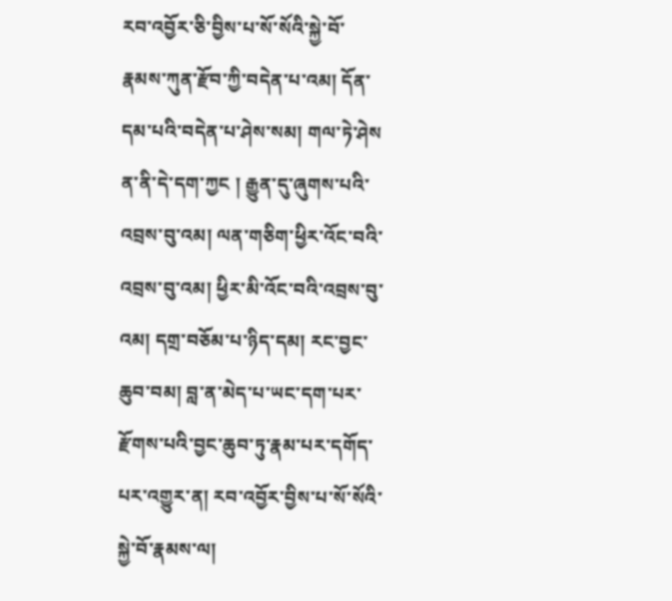རབ་འབྱོར་ཅི་བྱིས་པ་སོ་སོའི་སྐྱེ་བོ་རྣམས་ཀུན་རྫོབ་ཀྱི་བདེན་པ་འམ། དོན་དམ་པའི་བདེན་པ་ཤེས་སམ། གལ་ཏེ་ཤེས
ན་ནི་དེ་དག་ཀྱང ། རྒྱུན་དུ་ཞུགས་པའི་འབྲས་བུ་འམ། ལན་གཅིག་ཕྱིར་འོང་བའི་འབྲས་བུ་འམ། ཕྱིར་མི་འོང་བའི་འབྲས་བུ་འམ། དགྲ་བཅོམ་པ་ཉིད་དམ། རང་བྱང་ཆུབ་བམ། བླ་ན་མེད་པ་ཡང་དག་པར་རྫོགས་པའི་བྱང་ཆུབ་ཏུ་རྣམ་པར་དགོད་པར་འགྱུར་ན། རབ་འབྱོར་བྱིས་པ་སོ་སོའི་སྐྱེ་བོ་རྣམས་ལ།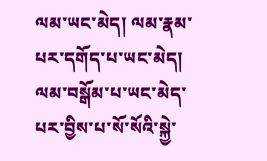ལམ་ཡང་མེད། ལམ་རྣམ་པར་དགོད་པ་ཡང་མེད། ལམ་བསྒོམ་པ་ཡང་མེད་པར་བྱིས་པ་སོ་སོའི་སྐྱེ་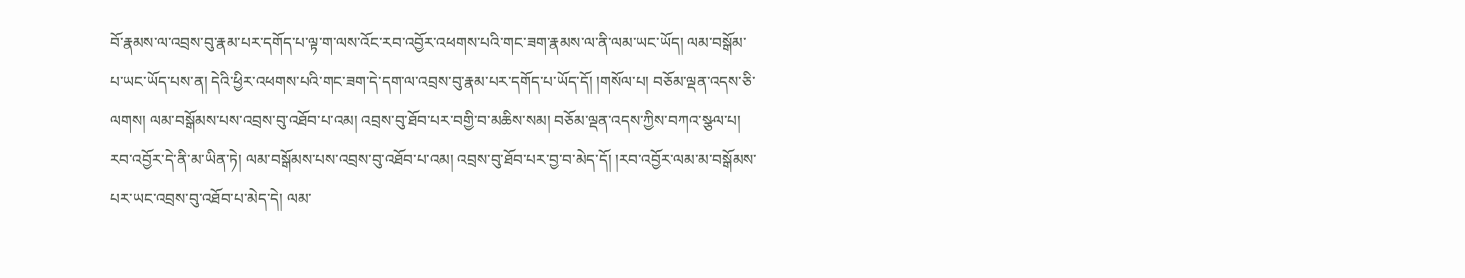བོ་རྣམས་ལ་འབྲས་བུ་རྣམ་པར་དགོད་པ་ལྟ་ག་ལས་འོང་རབ་འབྱོར་འཕགས་པའི་གང་ཟག་རྣམས་ལ་ནི་ལམ་ཡང་ཡོད། ལམ་བསྒོམ་པ་ཡང་ཡོད་པས་ན། དེའི་ཕྱིར་འཕགས་པའི་གང་ཟག་དེ་དག་ལ་འབྲས་བུ་རྣམ་པར་དགོད་པ་ཡོད་དོ། །གསོལ་པ། བཅོམ་ལྡན་འདས་ཅི་ལགས། ལམ་བསྒོམས་པས་འབྲས་བུ་འཐོབ་པ་འམ། འབྲས་བུ་ཐོབ་པར་བགྱི་བ་མཆིས་སམ། བཅོམ་ལྡན་འདས་ཀྱིས་བཀའ་སྩལ་པ། རབ་འབྱོར་དེ་ནི་མ་ཡིན་ཏེ། ལམ་བསྒོམས་པས་འབྲས་བུ་འཐོབ་པ་འམ། འབྲས་བུ་ཐོབ་པར་བྱ་བ་མེད་དོ། །རབ་འབྱོར་ལམ་མ་བསྒོམས་པར་ཡང་འབྲས་བུ་འཐོབ་པ་མེད་དེ། ལམ་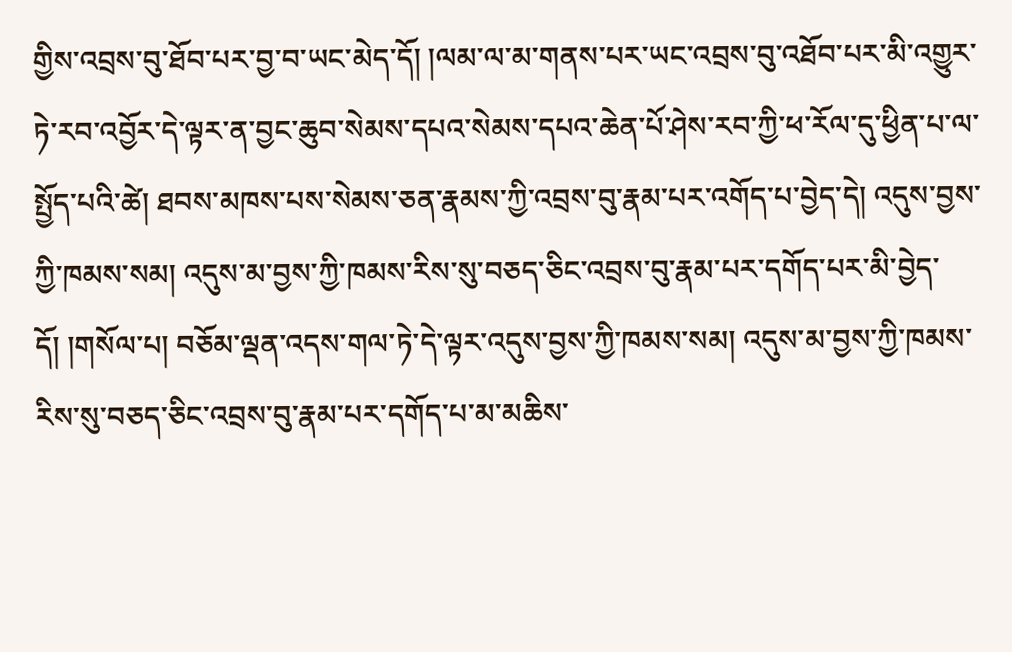གྱིས་འབྲས་བུ་ཐོབ་པར་བྱ་བ་ཡང་མེད་དོ། །ལམ་ལ་མ་གནས་པར་ཡང་འབྲས་བུ་འཐོབ་པར་མི་འགྱུར་ཏེ་རབ་འབྱོར་དེ་ལྟར་ན་བྱང་ཆུབ་སེམས་དཔའ་སེམས་དཔའ་ཆེན་པོ་ཤེས་རབ་ཀྱི་ཕ་རོལ་དུ་ཕྱིན་པ་ལ་སྤྱོད་པའི་ཚེ། ཐབས་མཁས་པས་སེམས་ཅན་རྣམས་ཀྱི་འབྲས་བུ་རྣམ་པར་འགོད་པ་བྱེད་དེ། འདུས་བྱས་ཀྱི་ཁམས་སམ། འདུས་མ་བྱས་ཀྱི་ཁམས་རིས་སུ་བཅད་ཅིང་འབྲས་བུ་རྣམ་པར་དགོད་པར་མི་བྱེད་དོ། །གསོལ་པ། བཅོམ་ལྡན་འདས་གལ་ཏེ་དེ་ལྟར་འདུས་བྱས་ཀྱི་ཁམས་སམ། འདུས་མ་བྱས་ཀྱི་ཁམས་རིས་སུ་བཅད་ཅིང་འབྲས་བུ་རྣམ་པར་དགོད་པ་མ་མཆིས་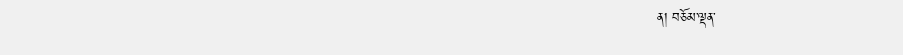ན། བཅོམ་ལྡན་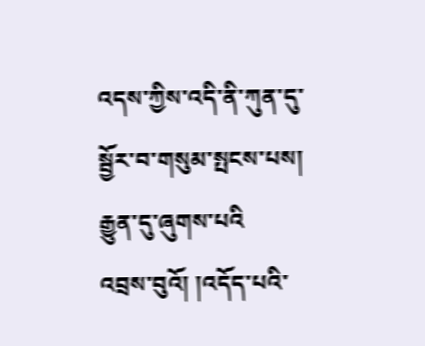འདས་ཀྱིས་འདི་ནི་ཀུན་དུ་སྦྱོར་བ་གསུམ་སྤངས་པས། རྒྱུན་དུ་ཞུགས་པའི
འབྲས་བུའོ། །འདོད་པའི་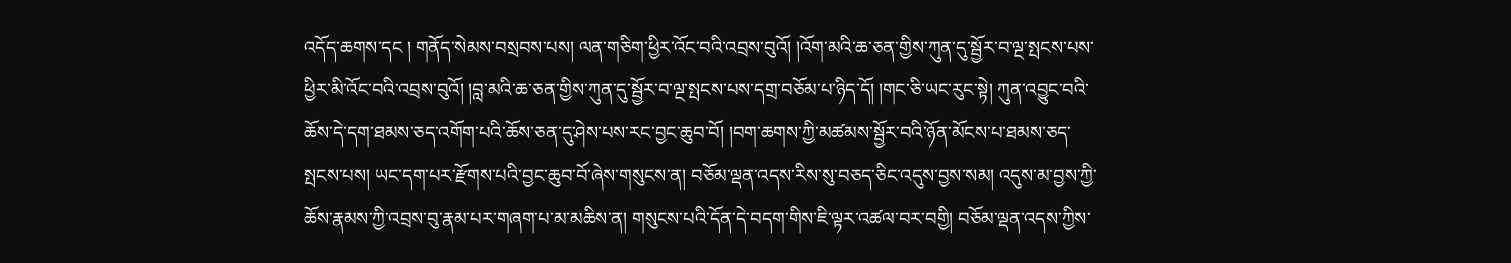འདོད་ཆགས་དང ། གནོད་སེམས་བསྲབས་པས། ལན་གཅིག་ཕྱིར་འོང་བའི་འབྲས་བུའོ། །འོག་མའི་ཆ་ཅན་གྱིས་ཀུན་དུ་སྦྱོར་བ་ལྔ་སྤངས་པས་ཕྱིར་མི་འོང་བའི་འབྲས་བུའོ། །བླ་མའི་ཆ་ཅན་གྱིས་ཀུན་དུ་སྦྱོར་བ་ལྔ་སྤངས་པས་དགྲ་བཅོམ་པ་ཉིད་དོ། །གང་ཅི་ཡང་རུང་སྟེ། ཀུན་འབྱུང་བའི་ཆོས་དེ་དག་ཐམས་ཅད་འགོག་པའི་ཆོས་ཅན་དུ་ཤེས་པས་རང་བྱང་ཆུབ་བོ། །བག་ཆགས་ཀྱི་མཚམས་སྦྱོར་བའི་ཉོན་མོངས་པ་ཐམས་ཅད་སྤངས་པས། ཡང་དག་པར་རྫོགས་པའི་བྱང་ཆུབ་བོ་ཞེས་གསུངས་ན། བཅོམ་ལྡན་འདས་རིས་སུ་བཅད་ཅིང་འདུས་བྱས་སམ། འདུས་མ་བྱས་ཀྱི་ཆོས་རྣམས་ཀྱི་འབྲས་བུ་རྣམ་པར་གཞག་པ་མ་མཆིས་ན། གསུངས་པའི་དོན་དེ་བདག་གིས་ཇི་ལྟར་འཚལ་བར་བགྱི། བཅོམ་ལྡན་འདས་ཀྱིས་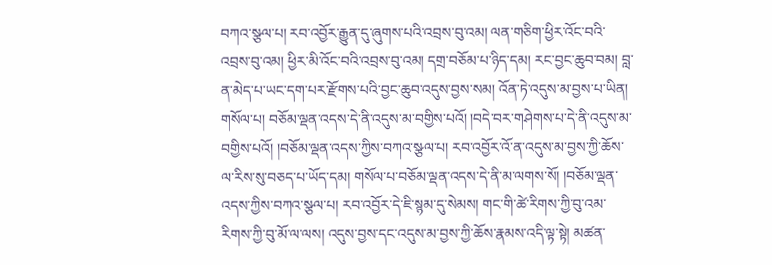བཀའ་སྩལ་པ། རབ་འབྱོར་རྒྱུན་དུ་ཞུགས་པའི་འབྲས་བུ་འམ། ལན་གཅིག་ཕྱིར་འོང་བའི་འབྲས་བུ་འམ། ཕྱིར་མི་འོང་བའི་འབྲས་བུ་འམ། དགྲ་བཅོམ་པ་ཉིད་དམ། རང་བྱང་ཆུབ་བམ། བླ་ན་མེད་པ་ཡང་དག་པར་རྫོགས་པའི་བྱང་ཆུབ་འདུས་བྱས་སམ། འོན་ཏེ་འདུས་མ་བྱས་པ་ཡིན། གསོལ་པ། བཅོམ་ལྡན་འདས་དེ་ནི་འདུས་མ་བགྱིས་པའོ། །བདེ་བར་གཤེགས་པ་དེ་ནི་འདུས་མ་བགྱིས་པའོ། །བཅོམ་ལྡན་འདས་ཀྱིས་བཀའ་སྩལ་པ། རབ་འབྱོར་འོ་ན་འདུས་མ་བྱས་ཀྱི་ཆོས་ལ་རིས་སུ་བཅད་པ་ཡོད་དམ། གསོལ་པ་བཅོམ་ལྡན་འདས་དེ་ནི་མ་ལགས་སོ། །བཅོམ་ལྡན་འདས་ཀྱིས་བཀའ་སྩལ་པ། རབ་འབྱོར་དེ་ཇི་སྙམ་དུ་སེམས། གང་གི་ཚེ་རིགས་ཀྱི་བུ་འམ་རིགས་ཀྱི་བུ་མོ་ལ་ལས། འདུས་བྱས་དང་འདུས་མ་བྱས་ཀྱི་ཆོས་རྣམས་འདི་ལྟ་སྟེ། མཚན་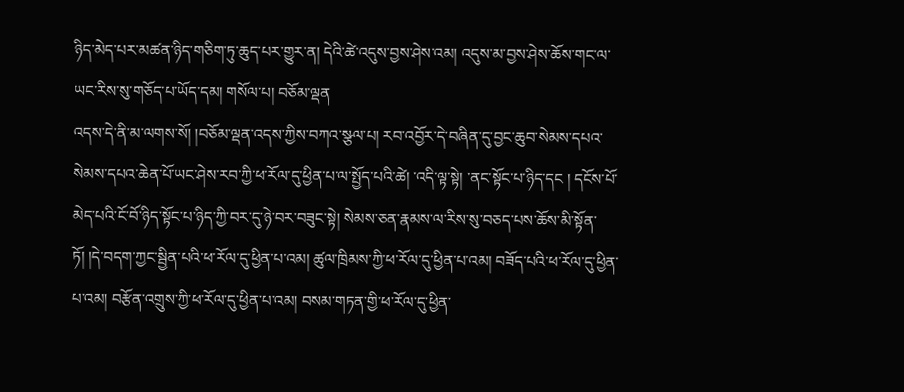ཉིད་མེད་པར་མཚན་ཉིད་གཅིག་ཏུ་ཆུད་པར་གྱུར་ན། དེའི་ཚེ་འདུས་བྱས་ཤེས་འམ། འདུས་མ་བྱས་ཤེས་ཆོས་གང་ལ་ཡང་རིས་སུ་གཅོད་པ་ཡོད་དམ། གསོལ་པ། བཅོམ་ལྡན
འདས་དེ་ནི་མ་ལགས་སོ། །བཅོམ་ལྡན་འདས་ཀྱིས་བཀའ་སྩལ་པ། རབ་འབྱོར་དེ་བཞིན་དུ་བྱང་ཆུབ་སེམས་དཔའ་སེམས་དཔའ་ཆེན་པོ་ཡང་ཤེས་རབ་ཀྱི་ཕ་རོལ་དུ་ཕྱིན་པ་ལ་སྤྱོད་པའི་ཚེ། ་འདི་ལྟ་སྟེ། ་ནང་སྟོང་པ་ཉིད་དང ། དངོས་པོ་མེད་པའི་ངོ་བོ་ཉིད་སྟོང་པ་ཉིད་ཀྱི་བར་དུ་ཉེ་བར་བཟུང་སྟེ། སེམས་ཅན་རྣམས་ལ་རིས་སུ་བཅད་པས་ཆོས་མི་སྟོན་ཏོ། །དེ་བདག་ཀྱང་སྦྱིན་པའི་ཕ་རོལ་དུ་ཕྱིན་པ་འམ། ཚུལ་ཁྲིམས་ཀྱི་ཕ་རོལ་དུ་ཕྱིན་པ་འམ། བཟོད་པའི་ཕ་རོལ་དུ་ཕྱིན་པ་འམ། བརྩོན་འགྲུས་ཀྱི་ཕ་རོལ་དུ་ཕྱིན་པ་འམ། བསམ་གཏན་གྱི་ཕ་རོལ་དུ་ཕྱིན་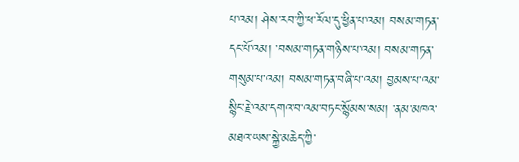པ་འམ། ཤེས་རབ་ཀྱི་ཕ་རོལ་དུ་ཕྱིན་པ་འམ། བསམ་གཏན་དང་པོ་འམ། ་བསམ་གཏན་གཉིས་པ་འམ། བསམ་གཏན་གསུམ་པ་འམ། བསམ་གཏན་བཞི་པ་འམ། བྱམས་པ་འམ་སྙིང་རྗེ་འམ་དགའ་བ་འམ་བཏང་སྙོམས་སམ། ་ནམ་མཁའ་མཐའ་ཡས་སྐྱེ་མཆེད་ཀྱི་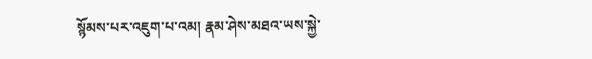སྙོམས་པར་འཇུག་པ་འམ། རྣམ་ཤེས་མཐའ་ཡས་སྐྱེ་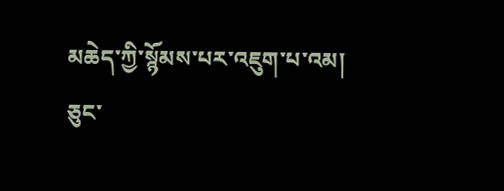མཆེད་ཀྱི་སྙོམས་པར་འཇུག་པ་འམ། ཅུང་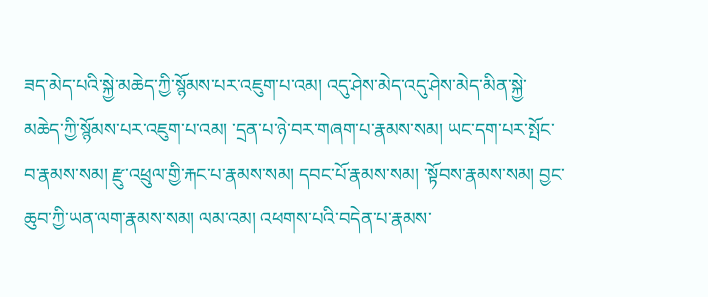ཟད་མེད་པའི་སྐྱེ་མཆེད་ཀྱི་སྙོམས་པར་འཇུག་པ་འམ། འདུ་ཤེས་མེད་འདུ་ཤེས་མེད་མིན་སྐྱེ་མཆེད་ཀྱི་སྙོམས་པར་འཇུག་པ་འམ། ་དྲན་པ་ཉེ་བར་གཞག་པ་རྣམས་སམ། ཡང་དག་པར་སྤོང་བ་རྣམས་སམ། རྫུ་འཕྲུལ་གྱི་རྐང་པ་རྣམས་སམ། དབང་པོ་རྣམས་སམ། ་སྟོབས་རྣམས་སམ། བྱང་ཆུབ་ཀྱི་ཡན་ལག་རྣམས་སམ། ལམ་འམ། འཕགས་པའི་བདེན་པ་རྣམས་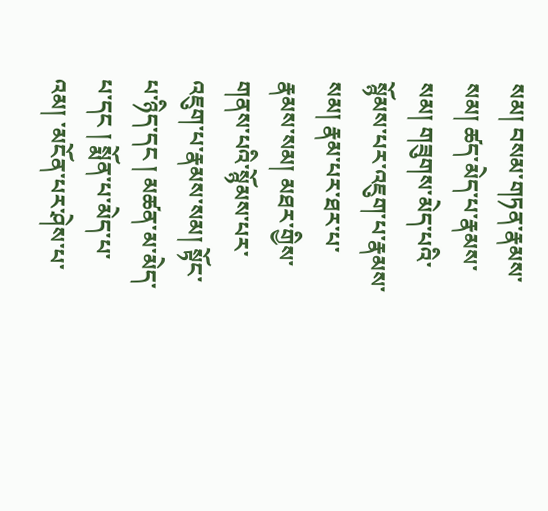སམ། བསམ་གཏན་རྣམས་སམ། ཚད་མེད་པ་རྣམས་སམ། གཟུགས་མེད་པའི་སྙོམས་པར་འཇུག་པ་རྣམས་སམ། རྣམ་པར་ཐར་པ་རྣམས་སམ། མཐར་གྱིས་གནས་པའི་སྙོམས་པར་འཇུག་པ་རྣམས་སམ། སྟོང་པ་ཉིད་དང ། མཚན་མ་མེད་པ་དང ། སྨོན་པ་མེད་པ་འམ། ་མངོན་པར་ཤེས་པ་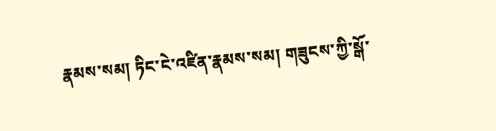རྣམས་སམ། ཏིང་ངེ་འཛིན་རྣམས་སམ། གཟུངས་ཀྱི་སྒོ་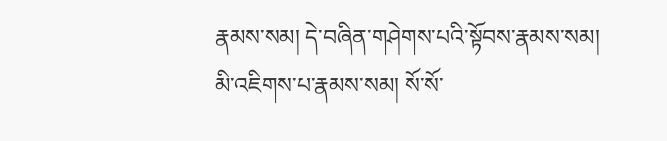རྣམས་སམ། དེ་བཞིན་གཤེགས་པའི་སྟོབས་རྣམས་སམ། མི་འཇིགས་པ་རྣམས་སམ། སོ་སོ་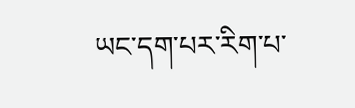ཡང་དག་པར་རིག་པ་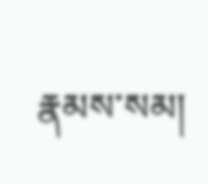རྣམས་སམ།